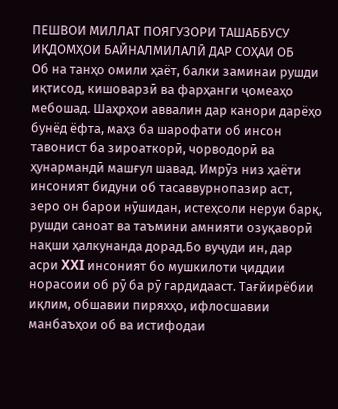ПЕШВОИ МИЛЛАТ ПОЯГУЗОРИ ТАШАББУСУ ИҚДОМҲОИ БАЙНАЛМИЛАЛӢ ДАР СОҲАИ ОБ
Об на танҳо омили ҳаёт, балки заминаи рушди иқтисод, кишоварзӣ ва фарҳанги ҷомеаҳо мебошад. Шаҳрҳои аввалин дар канори дарёҳо бунёд ёфта, маҳз ба шарофати об инсон тавонист ба зироаткорӣ, чорводорӣ ва ҳунармандӣ машғул шавад. Имрӯз низ ҳаёти инсоният бидуни об тасаввурнопазир аст, зеро он барои нӯшидан, истеҳсоли неруи барқ, рушди саноат ва таъмини амнияти озуқаворӣ нақши ҳалкунанда дорад.Бо вуҷуди ин, дар асри XXI инсоният бо мушкилоти ҷиддии норасоии об рӯ ба рӯ гардидааст. Тағйирёбии иқлим, обшавии пиряхҳо, ифлосшавии манбаъҳои об ва истифодаи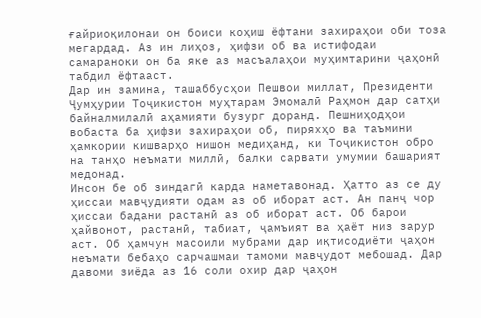ғайриоқилонаи он боиси коҳиш ёфтани захираҳои оби тоза мегардад. Аз ин лиҳоз, ҳифзи об ва истифодаи самараноки он ба яке аз масъалаҳои муҳимтарини ҷаҳонӣ табдил ёфтааст.
Дар ин замина, ташаббусҳои Пешвои миллат, Президенти Ҷумҳурии Тоҷикистон муҳтарам Эмомалӣ Раҳмон дар сатҳи байналмилалӣ аҳамияти бузург доранд. Пешниҳодҳои вобаста ба ҳифзи захираҳои об, пиряхҳо ва таъмини ҳамкории кишварҳо нишон медиҳанд, ки Тоҷикистон обро на танҳо неъмати миллӣ, балки сарвати умумии башарият медонад.
Инсон бе об зиндагӣ карда наметавонад. Ҳатто аз се ду ҳиссаи мавҷудияти одам аз об иборат аст. Ан панҷ чор ҳиссаи бадани растанӣ аз об иборат аст. Об барои ҳайвонот, растанӣ, табиат, ҷамъият ва ҳаёт низ зарур аст. Об ҳамчун масоили мубрами дар иқтисодиёти ҷаҳон неъмати бебаҳо сарчашмаи тамоми мавҷудот мебошад. Дар давоми зиёда аз 16 соли охир дар ҷаҳон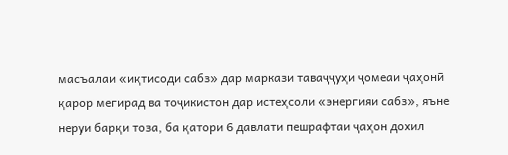масъалаи «иқтисоди сабз» дар маркази таваҷҷуҳи ҷомеаи ҷаҳонӣ қарор мегирад ва тоҷикистон дар истеҳсоли «энергияи сабз», яъне неруи барқи тоза, ба қатори 6 давлати пешрафтаи ҷаҳон дохил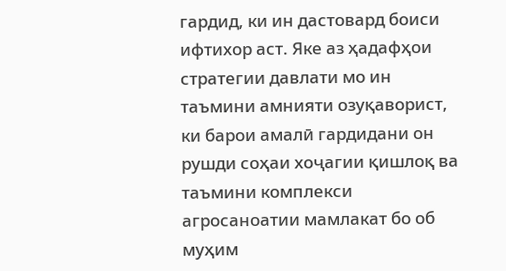гардид, ки ин дастовард боиси ифтихор аст. Яке аз ҳадафҳои стратегии давлати мо ин таъмини амнияти озуқаворист, ки барои амалӣ гардидани он рушди соҳаи хоҷагии қишлоқ ва таъмини комплекси агросаноатии мамлакат бо об муҳим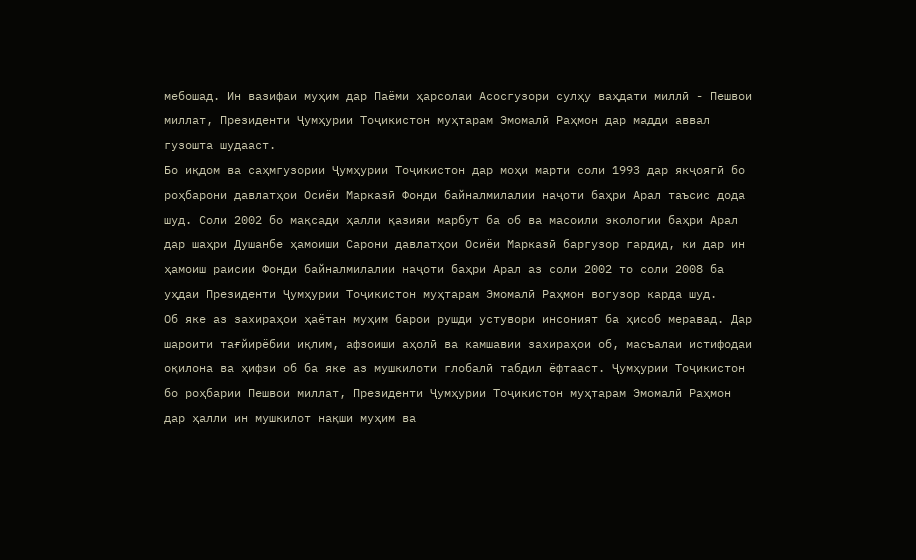мебошад. Ин вазифаи муҳим дар Паёми ҳарсолаи Асосгузори сулҳу ваҳдати миллӣ - Пешвои миллат, Президенти Ҷумҳурии Тоҷикистон муҳтарам Эмомалӣ Раҳмон дар мадди аввал гузошта шудааст.
Бо иқдом ва саҳмгузории Ҷумҳурии Тоҷикистон дар моҳи марти соли 1993 дар якҷоягӣ бо роҳбарони давлатҳои Осиёи Марказӣ Фонди байналмилалии наҷоти баҳри Арал таъсис дода шуд. Соли 2002 бо мақсади ҳалли қазияи марбут ба об ва масоили экологии баҳри Арал дар шаҳри Душанбе ҳамоиши Сарони давлатҳои Осиёи Марказӣ баргузор гардид, ки дар ин ҳамоиш раисии Фонди байналмилалии наҷоти баҳри Арал аз соли 2002 то соли 2008 ба уҳдаи Президенти Ҷумҳурии Тоҷикистон муҳтарам Эмомалӣ Раҳмон вогузор карда шуд.
Об яке аз захираҳои ҳаётан муҳим барои рушди устувори инсоният ба ҳисоб меравад. Дар шароити тағйирёбии иқлим, афзоиши аҳолӣ ва камшавии захираҳои об, масъалаи истифодаи оқилона ва ҳифзи об ба яке аз мушкилоти глобалӣ табдил ёфтааст. Ҷумҳурии Тоҷикистон бо роҳбарии Пешвои миллат, Президенти Ҷумҳурии Тоҷикистон муҳтарам Эмомалӣ Раҳмон дар ҳалли ин мушкилот нақши муҳим ва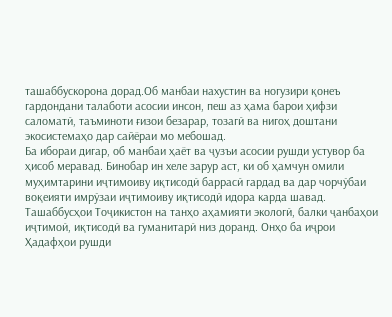ташаббускорона дорад.Об манбаи нахустин ва ногузири қонеъ гардондани талаботи асосии инсон, пеш аз ҳама барои ҳифзи саломатӣ, таъминоти ғизои безарар, тозагӣ ва нигоҳ доштани экосистемаҳо дар сайёраи мо мебошад.
Ба ибораи дигар, об манбаи ҳаёт ва ҷузъи асосии рушди устувор ба ҳисоб меравад. Бинобар ин хеле зарур аст, ки об ҳамчун омили муҳимтарини иҷтимоиву иқтисодӣ баррасӣ гардад ва дар чорчӯбаи воқеияти имрӯзаи иҷтимоиву иқтисодӣ идора карда шавад.
Ташаббусҳои Тоҷикистон на танҳо аҳамияти экологӣ, балки ҷанбаҳои иҷтимоӣ, иқтисодӣ ва гуманитарӣ низ доранд. Онҳо ба иҷрои Ҳадафҳои рушди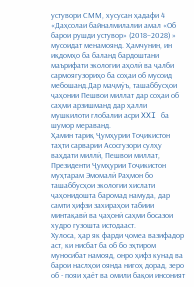устувори СММ, хусусан ҳадафи 4 «Даҳсолаи байналмилалии амал «Об барои рушди устувор» (2018–2028) » мусоидат менамоянд. Ҳамчунин, ин иқдомҳо ба баланд бардоштани маърифати экологии аҳолӣ ва ҷалби сармоягузориҳо ба соҳаи об мусоид мебошанд.Дар маҷмӯъ, ташаббусҳои ҷаҳонии Пешвои миллат дар соҳаи об саҳми арзишманд дар ҳалли мушкилоти глобалии асри XXI ба шумор мераванд.
Ҳамин тариқ Ҷумҳурии Тоҷикистон таҳти сарварии Асосгузори сулҳу ваҳдати миллӣ, Пешвои миллат, Президенти Ҷумҳурии Тоҷикистон муҳтарам Эмомалӣ Раҳмон бо ташаббусҳои экологии хислати ҷаҳонидошта баромад намуда, дар самти ҳифзи захираҳои табиии минтақавӣ ва ҷаҳонӣ саҳми босазои худро гузошта истодааст.
Хулоса, ҳар як фарди ҷомеа вазифадор аст, ки нисбат ба об бо эҳтиром муносибат намояд, онро ҳифз кунад ва барои наслҳои оянда нигоҳ дорад, зеро об - пояи ҳаёт ва омили бақои инсоният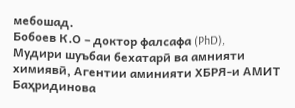мебошад.
Бобоев К.О – доктор фалсафа (PhD),
Мудири шуъбаи бехатарӣ ва амнияти химиявӣ, Агентии аминияти ХБРЯ-и АМИТ
Баҳридинова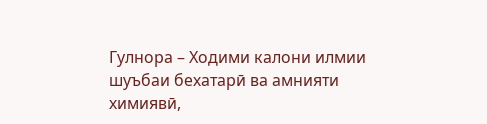Гулнора – Ходими калони илмии
шуъбаи бехатарӣ ва амнияти химиявӣ,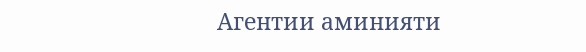Агентии аминияти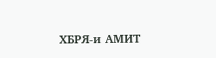ХБРЯ-и АМИТ